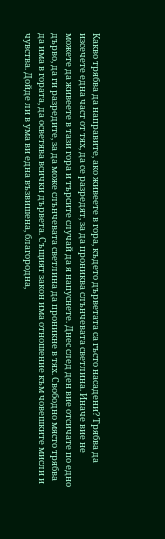Какво трябва да направите, ако живеете в гора, където дърветата са гъсто насадени? Трябва да изсечете една част от тях, да се разредят, за да прониква слънчевата светлина. Иначе вие не можете да живеете в тази гора и търсите случай да я напуснете. Днес след ден вие отсичате по едно дърво, да ги разредите, за да може слънчевата светлина да проникне в тях. Свободно място трябва да има в гората, да осветява всички дървета. Същият закон има отношение към човешките мисли и чувства. Дойде ли в ума ви една възвишена, благородна,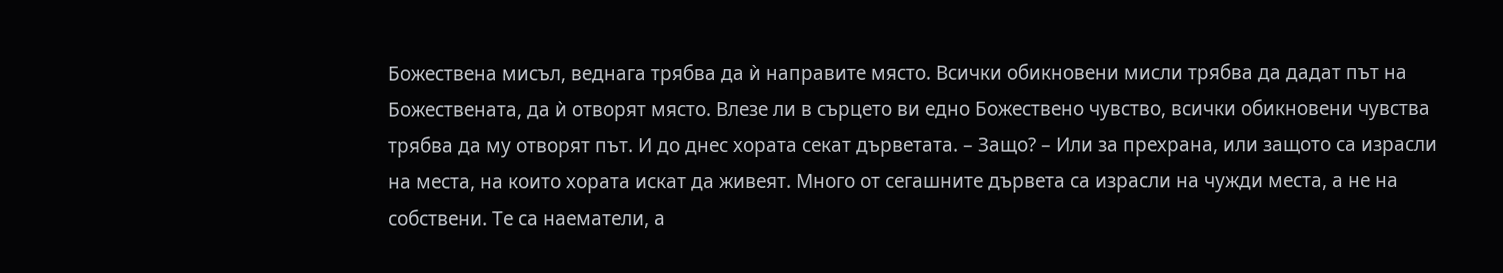Божествена мисъл, веднага трябва да ѝ направите място. Всички обикновени мисли трябва да дадат път на Божествената, да ѝ отворят място. Влезе ли в сърцето ви едно Божествено чувство, всички обикновени чувства трябва да му отворят път. И до днес хората секат дърветата. – Защо? – Или за прехрана, или защото са израсли на места, на които хората искат да живеят. Много от сегашните дървета са израсли на чужди места, а не на собствени. Те са наематели, а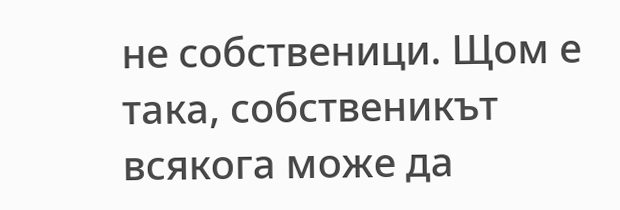не собственици. Щом е така, собственикът всякога може да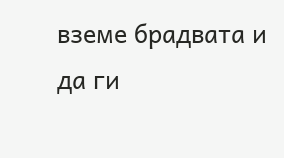вземе брадвата и да ги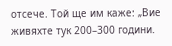отсече. Той ще им каже: „Вие живяхте тук 200–300 години.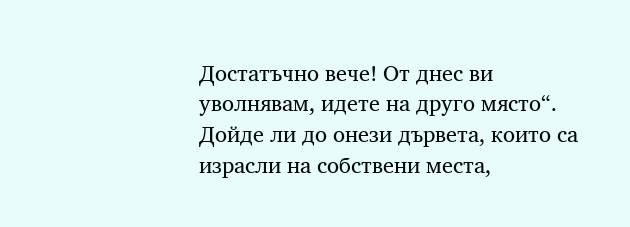Достатъчно вече! От днес ви уволнявам, идете на друго място“. Дойде ли до онези дървета, които са израсли на собствени места,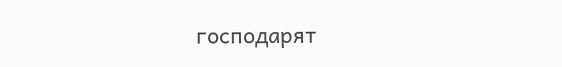господарят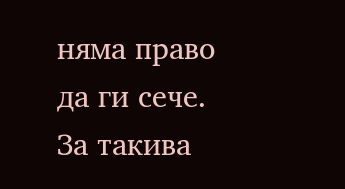няма право да ги сече. За такива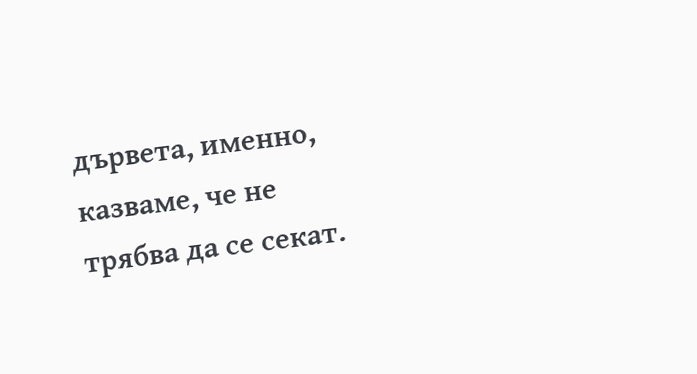дървета, именно, казваме, че не трябва да се секат.